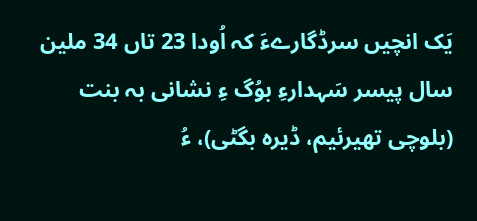یَک انچیں سرڈگارےءَ کہ اُودا 23 تاں 34 ملین سال پیسر سَہدارءِ بوُگ ءِ نشانی بہ بنت (بلوچی تھیرئیم، ڈیرہ بگٹی)، ءُ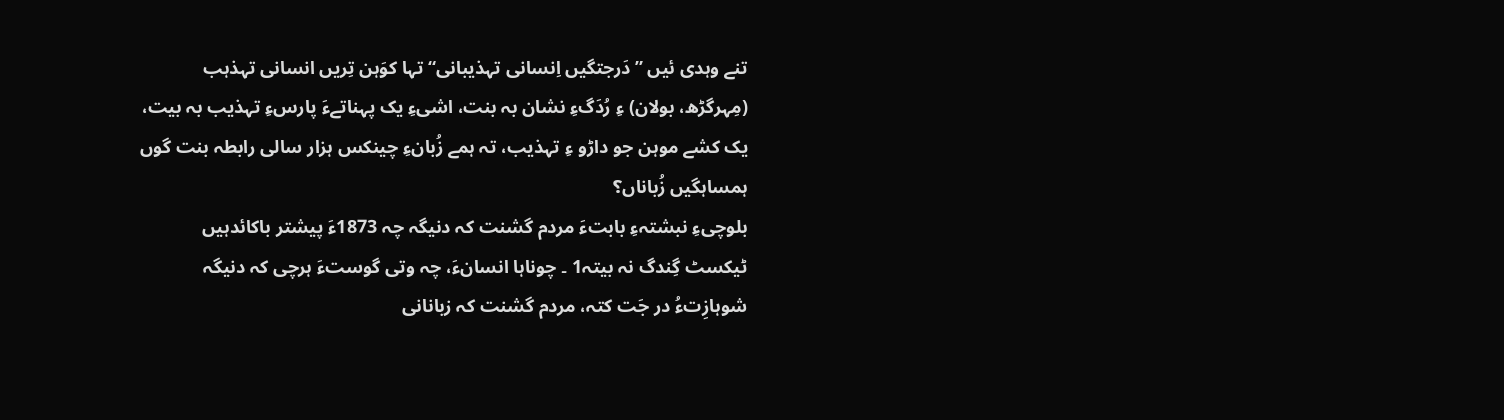تنے وہدی ئیں ”دَرجتگیں اِنسانی تہذیبانی“ تہا کوَہن تِریں انسانی تہذہب (مِہرگڑھ، بولان) ءِ رُدَگءِ نشان بہ بنت، اشیءِ یک پہناتےءَ پارسءِ تہذیب بہ بیت، یک کشے موہن جو داڑو ءِ تہذیب، تہ ہمے زُبانءِ چینکس ہزار سالی رابطہ بنت گوں ہمساہگیں زُباناں؟
بلوچیءِ نبشتہءِ بابتءَ مردم گشنت کہ دنیگہ چہ 1873ءَ پیشتر باکائدہیں ٹیکسٹ گِندگ نہ بیتہ1 ۔ چوناہا انسانءَ، چہ وتی گوستءَ ہرچی کہ دنیگہ شوہازِتءُ در جَت کتہ، مردم گشنت کہ زبانانی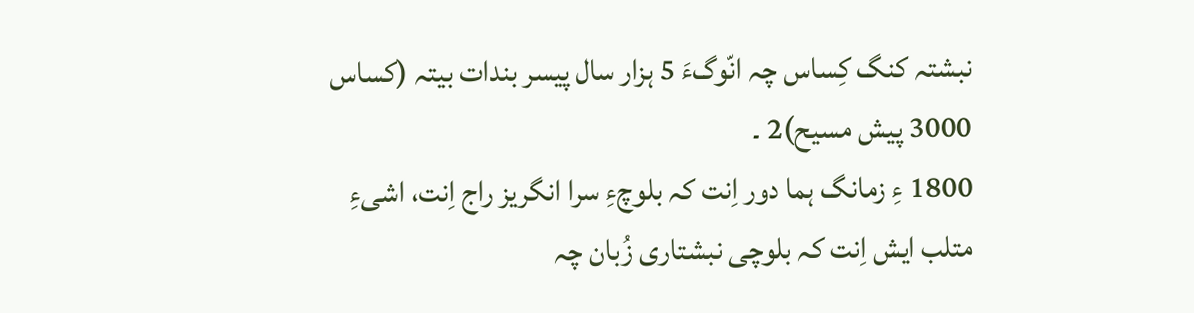نبشتہ کنگ کِساس چہ انّوگءَ 5 ہزار سال پیسر بندات بیتہ (کساس 3000 پیش مسیح)2 ۔
1800 ءِ زمانگ ہما دور اِنت کہ بلوچءِ سرا انگریز راج اِنت، اشیءِ متلب ایش اِنت کہ بلوچی نبشتاری زُبان چہ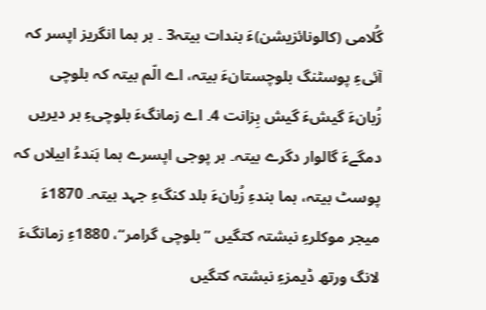گُلامی (کالونائزیشن)ءَ بندات بیتہ3 ۔ ہر ہما انگریز اپسر کہ آئیءِ پوسٹنگ بلوچستانءَ بیتہ، اے الّم بیتہ کہ بلوچی زُبانءَ گیشءَ گیش بِزانت 4۔ اے زمانگءَ بلوچیءِ ہر دیریں دمگےءَ گالوار دگرے بیتہ۔ ہر پوجی اپسرے ہما ہَندءُ ابیلاں کہ پوسٹ بیتہ، ہما ہندءِ زُبانءَ بلد کنگءِ جہد بیتہ۔ 1870ءَ میجر موکلرءِ نبشتہ کتگیں ”بلوچی گرامر“، 1880ءِ زمانگءَ لانگ ورتھ ڈیمزءِ نبشتہ کتگیں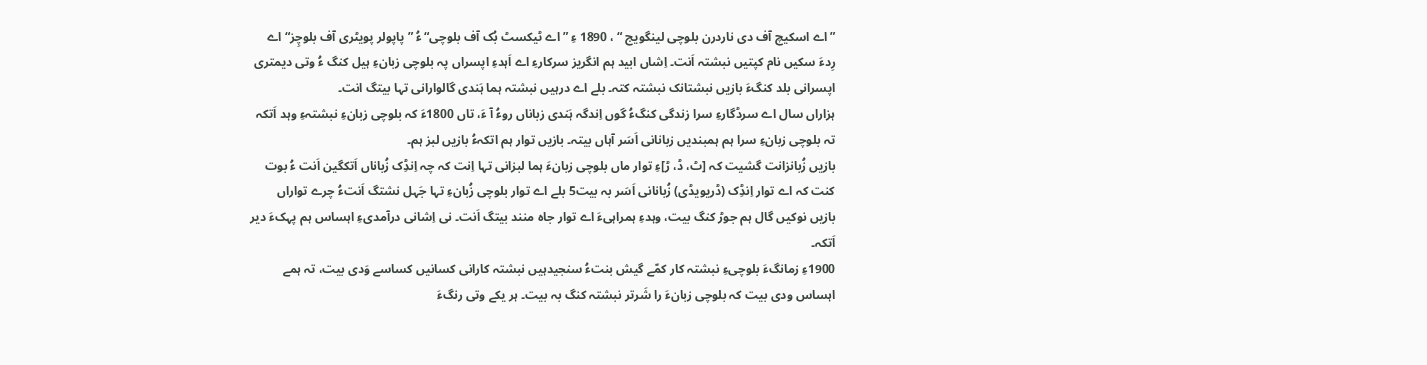”اے اسکیچ آف دی ناردرن بلوچی لینگویج “ ، 1890 ءِ ”اے ٹیکسٹ بُک آف بلوچی“ ءُ ”پاپولر پویٹری آف بلوچِز“ اے رِدءَ سکیں نام کپتیں نبشتہ اَنت۔ اِشاں ابید ہم انگریز سرکارءِ اے اَہدءِ اپسراں پہ بلوچی زبانءِ ہیل کنگ ءُ وتی دیمتری اپسرانی بلد کنگءَ بازیں نبشتانک نبشتہ کتہ۔ بلے اے درہیں نبشتہ ہما ہَندی گالوارانی تہا بیتگ انت۔
ہزاراں سال اے سرڈگارءِ سرا زندگی کنگءُ گوں اِندگہ ہَندی زباناں روءُ آ ءَ، تاں 1800ءَ کہ بلوچی زبانءِ نبشتہءِ وہد اَتکہ تہ بلوچی زبانءِ سرا ہم ہمبندیں زبانانی اَسَر آہاں بیتہ۔ بازیں توار ہم اتکہءُ بازیں لبز ہم۔
بازیں زُبانزانت گشیت کہ [ٹ، ڈ، ڑ]ءِ توار ماں بلوچی زبانءَ ہما لبزانی تہا اِنت کہ چہ اِنڈِک زُباناں اَتکگین اَنت ءُ بوت کنت کہ اے توار اِنڈِک (ڈریویڈی) زُبانانی اَسَر بہ بیت5 بلے اے توار بلوچی زُبانءِ تہا جَہل نشتگ اَنتءُ چرے تواراں بازیں نوکیں گال ہم جوڑ کنگ بیت، وہدءِ ہمراہیءَ اے توار جاہ منند بیتگ اَنت۔ نی اِشانی درآمدیءِ اہساس ہم پہکءَ دیر اَتکہ۔
1900ءِ زمانگءَ بلوچیءِ نبشتہ کار کمّے گیش بنتءُ سنجیدہیں نبشتہ کارانی کسانیں کساسے وَدی بیت، تہ ہمے اہساس ودی بیت کہ بلوچی زبانءَ را شَرتر نبشتہ کنگ بہ بیت۔ ہر یکے وتی رنگءَ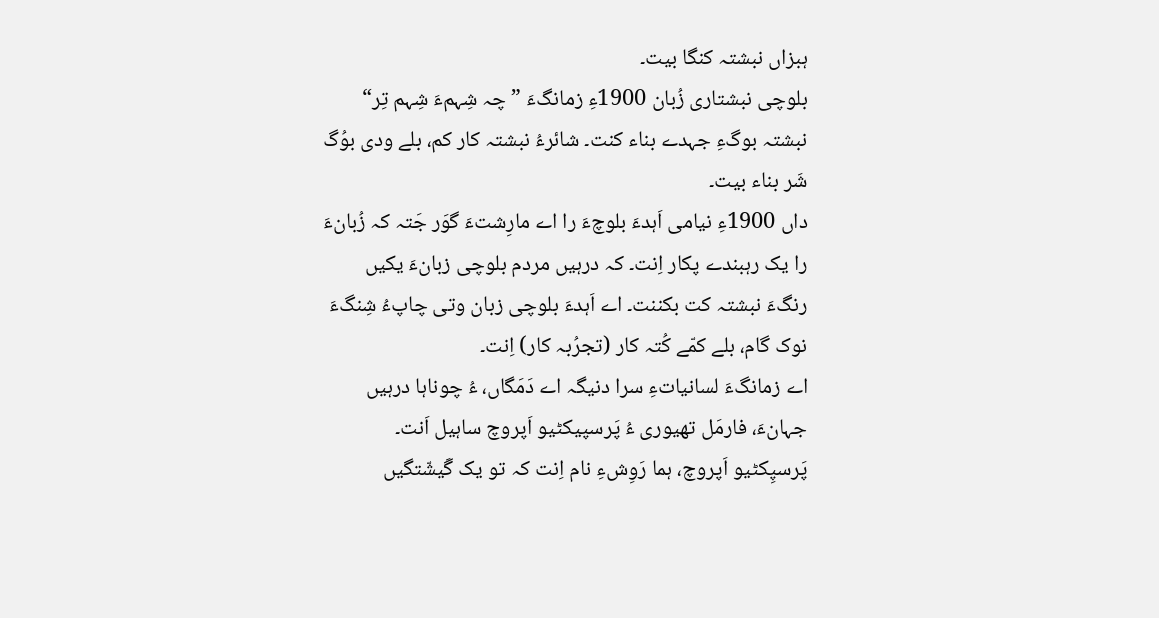ہبزاں نبشتہ کنگا بیت۔
بلوچی نبشتاری زُبان 1900ءِ زمانگءَ ”چہ شِہمءَ شِہم تِر“ نبشتہ بوگءِ جہدے بناء کنت۔ شائرءُ نبشتہ کار کم، بلے ودی بوُگ شَر بناء بیت۔
داں 1900ءِ نیامی اَہدءَ بلوچءَ را اے مارِشتءَ گوَر جَتہ کہ زُبانءَ را یک رہبندے پکار اِنت۔ کہ درہیں مردم بلوچی زبانءَ یکیں رنگءَ نبشتہ کت بکننت۔ اے اَہدءَ بلوچی زبان وتی چاپءُ شِنگءَ نوک گام، بلے کمّے کُتہ کار (تجرُبہ کار) اِنت۔
اے زمانگءَ لسانیاتءِ سرا دنیگہ اے دَمَگاں، ءُ چوناہا درہیں جہانءَ، فارمَل تھیوری ءُ پَرسپیکٹیو اَپروچ ساہیل اَنت۔
پَرسپِکٹیو اَپروچ، ہما رَوِشءِ نام اِنت کہ تو یک گَیشّتگیں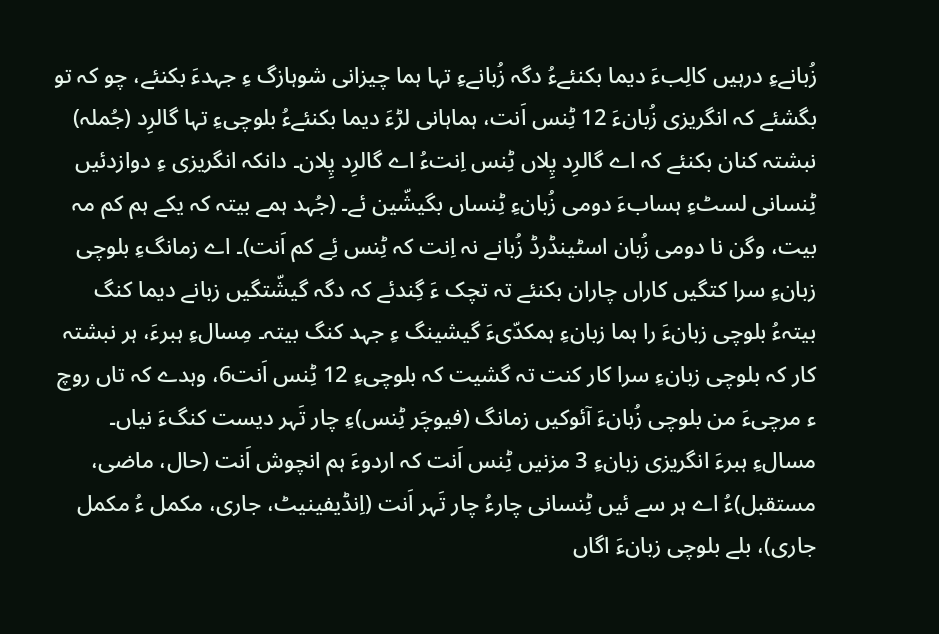زُبانےءِ درہیں کالِبءَ دیما بکنئےءُ دگہ زُبانےءِ تہا ہما چیزانی شوہازگ ءِ جہدءَ بکنئے، چو کہ تو بگشئے کہ انگریزی زُبانءَ 12 ٹِنس اَنت، ہماہانی لڑءَ دیما بکنئےءُ بلوچیءِ تہا گالرِد (جُملہ) نبشتہ کنان بکنئے کہ اے گالرِد پِلاں ٹِنس اِنتءُ اے گالرِد پِلان۔ دانکہ انگریزی ءِ دوازدئیں ٹِنسانی لسٹءِ ہسابءَ دومی زُبانءِ ٹِنساں بگیشّین ئے۔ (جُہد ہمے بیتہ کہ یکے ہم کم مہ بیت، وگن نا دومی زُبان اسٹینڈرڈ زُبانے نہ اِنت کہ ٹِنس ئِے کم اَنت)۔ اے زمانگءِ بلوچی زبانءِ سرا کتگیں کاراں چاران بکنئے تہ تچک ءَ گِندئے کہ دگہ گیشّتگیں زبانے دیما کنگ بیتہءُ بلوچی زبانءَ را ہما زبانءِ ہمکدّیءَ گیشینگ ءِ جہد کنگ بیتہ۔ مِسالءِ ہبرءَ، ہر نبشتہ کار کہ بلوچی زبانءِ سرا کار کنت تہ گشیت کہ بلوچیءِ 12 ٹِنس اَنت6، وہدے کہ تاں روچ ء مرچیءَ من بلوچی زُبانءَ آئوکیں زمانگ (فیوچَر ٹِنس)ءِ چار تَہر دیست کنگءَ نیاں۔
مسالءِ ہبرءَ انگریزی زبانءِ 3 مزنیں ٹِنس اَنت کہ اردوءَ ہم انچوش اَنت (حال، ماضی، مستقبل)ءُ اے ہر سے ئیں ٹِنسانی چارءُ چار تَہر اَنت (اِنڈیفینیٹ، جاری، مکمل ءُ مکمل جاری)، بلے بلوچی زبانءَ اگاں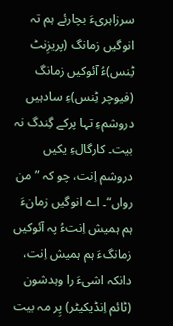سرزاہریءَ بچارئے ہم تہ انوگیں زمانگ (پریزِنٹ ٹِنس)ءُ آئوکیں زمانگ (فیوچر ٹِنس)ءِ سادہیں دروشمءِ تہا پرکے گِندگ نہ بیت۔ کارگالءِ یکیں دروشم اِنت، چو کہ ”من رواں“۔ اے انوگیں زمانءَ ہم ہمیش اِنتءُ پہ آئوکیں زمانگءَ ہم ہمیش اِنت، دانکہ اشیءَ را وہدشون (ٹائم اِنڈیکیٹر) پِر مہ بیت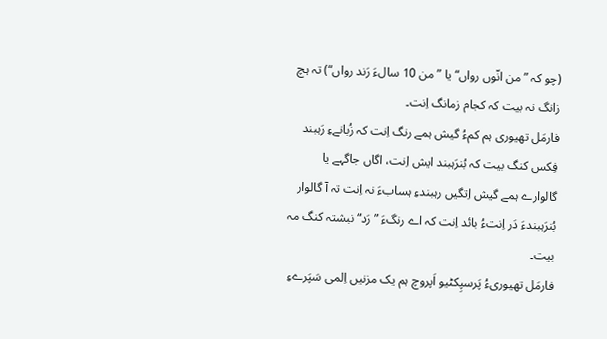(چو کہ ”من انّوں رواں“ یا ”من 10 سالءَ رَند رواں“) تہ ہچ زانگ نہ بیت کہ کجام زمانگ اِنت۔
فارمَل تھیوری ہم کمءُ گیش ہمے رنگ اِنت کہ زُبانےءِ رَہبند فِکس کنگ بیت کہ بُنرَہبند ایش اِنت، اگاں جاگہے یا گالوارے ہمے گیش اِتگیں رہبندءِ ہسابءَ نہ اِنت تہ آ گالوار بُنرَہبندءَ دَر اِنتءُ بائد اِنت کہ اے رنگءَ ”رَد“ نبشتہ کنگ مہ بیت۔
فارمَل تھیوریءُ پَرسپِکٹیو اَپروچ ہم یک مزنیں اِلمی سَپَرےءِ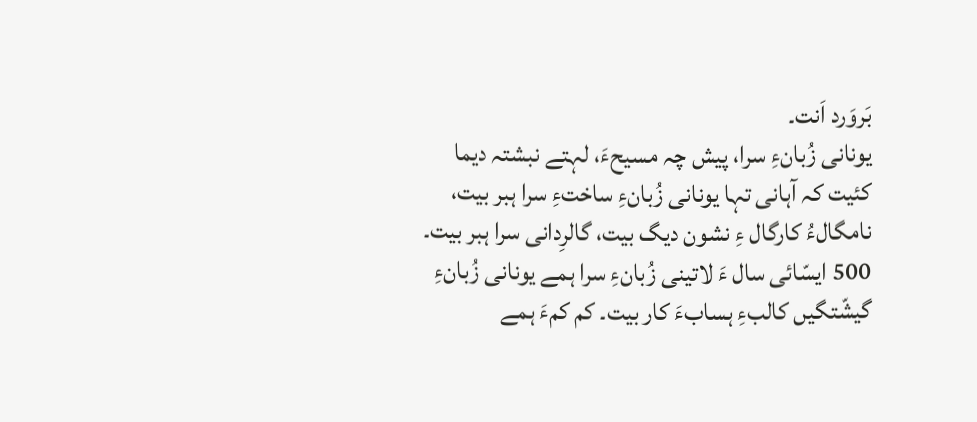بَروَرد اَنت۔
یونانی زُبانءِ سرا، پیش چہ مسیحءَ، لہتے نبشتہ دیما کئیت کہ آہانی تہا یونانی زُبانءِ ساختءِ سرا ہبر بیت، نامگالءُ کارگال ءِ نشون دیگ بیت، گالرِدانی سرا ہبر بیت۔ 500 ایسّائی سال ءَ لاتینی زُبانءِ سرا ہمے یونانی زُبانءِ گیشّتگیں کالبءِ ہسابءَ کار بیت۔ کم کمءَ ہمے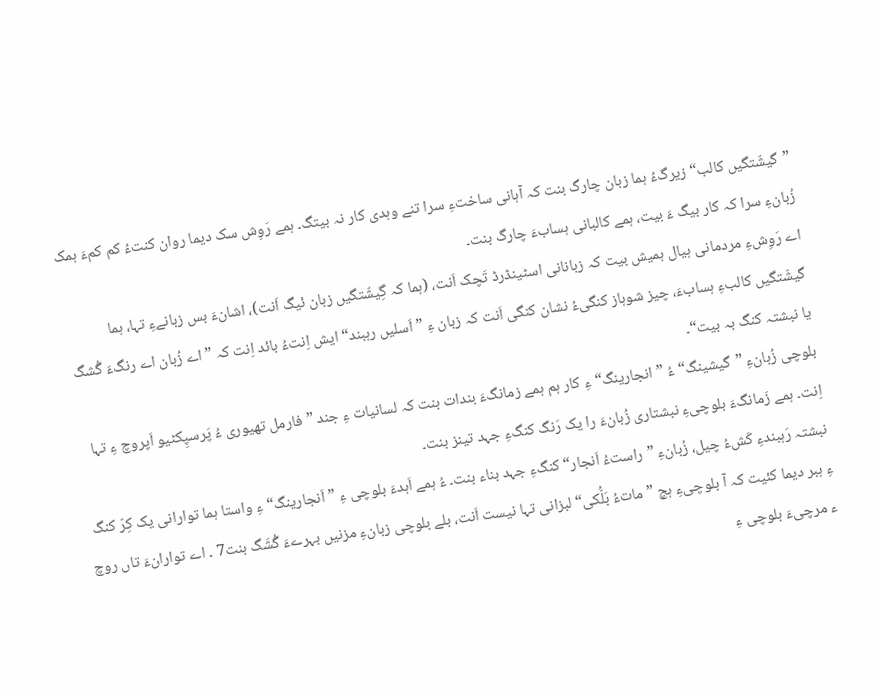”گیشّتگیں کالب“ زیرگءُ ہما زبان چارگ بنت کہ آہانی ساختءِ سرا تنے وہدی کار نہ بیتگ۔ ہمے رَوِش سک دیما روان کنتءُ کم کمءَ ہمک زُبانءِ سرا کہ کار بیگ ءَ بیت، ہمے کالبانی ہسابءَ چارگ بنت۔
اے رَوِشءِ مردمانی ہیال ہمیش بیت کہ زبانانی اسٹینڈرڈ تَچک اَنت، (ہما کہ گِیشّتگیں زبان ئیگ اَنت)، اشانءَ بس زبانےءِ تہا، ہما گیشّتگیں کالبءِ ہسابءَ، چیز شوہاز کنگیءُ نشان کنگی اَنت کہ زبان ءِ ”اَسلیں رہبند“ ایش اِنتءُ بائد اِنت کہ ”اے زُبان اے رنگءَ گُشگ یا نبشتہ کنگ بہ بیت“۔
بلوچی زُبانءِ ”گیشینگ“ءُ ”انجارینگ“ءِ کار ہم ہمے زمانگءَ بندات بنت کہ لسانیات ءِ جند ”فارمل تھیوری ءُ پَرسپِکٹیو اَپروچ ءِ تہا اِنت۔ ہمے زَمانگءَ بلوچیءِ نبشتاری زُبانءَ را یک رَنگ کنگءِ جہد تینز بنت۔
نبشتہ رَہبندءِ کَشءُ چیل، زُبانءِ ”راستءُ اَنجار“ کنگءِ جہد بناء بنت۔ ءُ ہمے اَہدءَ بلوچی ءِ ”اَنجارینگ“ءِ واستا ہما توارانی یک کِرّ کنگ ءِ ہبر دیما کئیت کہ آ بلوچیءِ ہچ ”ماتءُ بَلُّکی“ لبزانی تہا نیست اَنت، بلے بلوچی زبانءِ مزنیں بہرےءَ گُشَگ بنت7 ۔ اے توارانءَ تاں روچ ء مرچیءَ بلوچی ءِ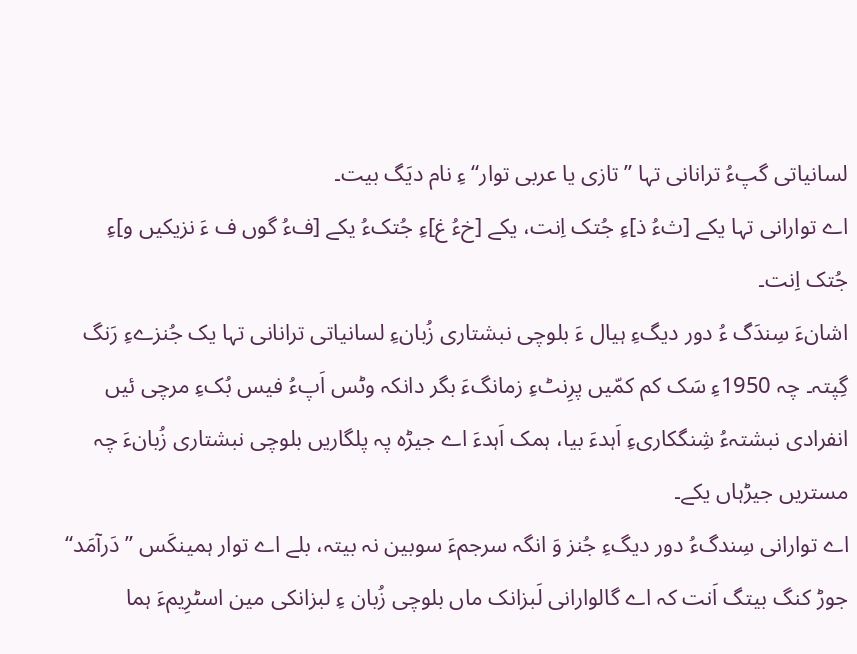لسانیاتی گپءُ ترانانی تہا ”تازی یا عربی توار“ءِ نام دیَگ بیت۔
اے توارانی تہا یکے [ثءُ ذ]ءِ جُتک اِنت، یکے [خءُ غ]ءِ جُتکءُ یکے [فءُ گوں ف ءَ نزیکیں و]ءِ جُتک اِنت۔
اشانءَ سِندَگ ءُ دور دیگءِ ہیال ءَ بلوچی نبشتاری زُبانءِ لسانیاتی ترانانی تہا یک جُنزےءِ رَنگ گِپتہ۔ چہ 1950ءِ سَک کم کمّیں پرِنٹءِ زمانگءَ بگر دانکہ وٹس اَپءُ فیس بُکءِ مرچی ئیں انفرادی نبشتہءُ شِنگکاریءِ اَہدءَ بیا، ہمک اَہدءَ اے جیڑہ پہ پلگاریں بلوچی نبشتاری زُبانءَ چہ مستریں جیڑہاں یکے۔
اے توارانی سِندگءُ دور دیگءِ جُنز وَ انگہ سرجمءَ سوبین نہ بیتہ، بلے اے توار ہمینکَس ”دَرآمَد“ جوڑ کنگ بیتگ اَنت کہ اے گالوارانی لَبزانک ماں بلوچی زُبان ءِ لبزانکی مین اسٹرِیمءَ ہما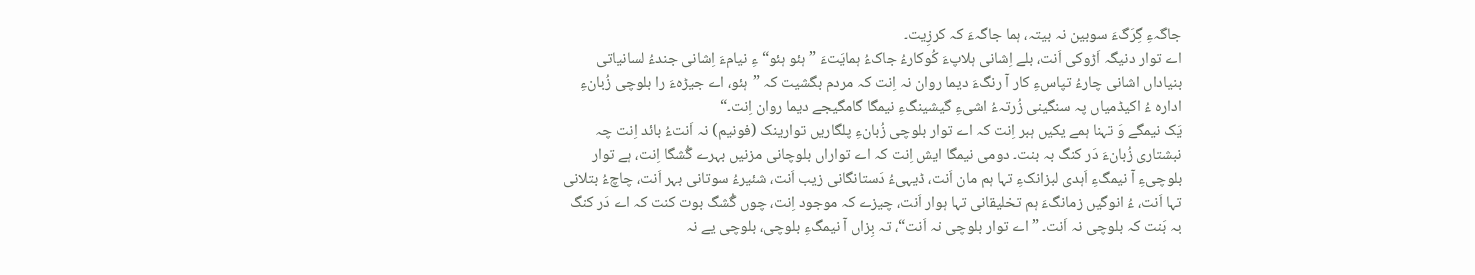جاگہءِ گِرَگءَ سوبین نہ بیتہ، ہما جاگہءَ کہ کرزِیت۔
اے توار دنیگہ اَڑوکی اَنت، بلے اِشانی ہلاپءَ کُوکارءُ جاکءُ ہمایَتءَ ”ہئو ہئو“ ءِ نیامءَ اِشانی جندءُ لسانیاتی بنیاداں اشانی چارءُ تپاسءِ کار آ رنگءَ دیما روان نہ اِنت کہ مردم بگشیت کہ ”ہئو، اے جیڑہءَ را بلوچی زُبانءِ ادارہ ءُ اکیڈمیاں پہ سنگینی زُرتہءُ اشیءِ گیشینگءِ نیمگا گامگیجے دیما روان اِنت۔“
یَک نیمگے وَ تہنا ہمے یکیں ہبر اِنت کہ اے توار بلوچی زُبانءِ پلگاریں توارینک (فونیم) نہ اَنتءُ بائد اِنت چہ نبشتاری زُبانءَ دَر کنگ بہ بنت۔ دومی نیمگا ایش اِنت کہ اے تواراں بلوچانی مزنیں بہرے گُشگا اِنت، ہے توار بلوچیءِ آ نیمگءِ اَہدی لبزانکءِ تہا ہم مان اَنت، ڈیہیءُ دَستانگانی زیب اَنت، شئیرءُ سوتانی بہر اَنت، چاچءُ بتلانی تہا اَنت، ءُ انوگیں زمانگءَ ہم تخلیقانی تہا ہوار اَنت، چیزے کہ موجود اِنت، چوں گُشگ بوت کنت کہ اے دَر کنگ بہ بَنت کہ بلوچی نہ اَنت۔ ”اے توار بلوچی نہ اَنت“، تہ بِزاں آ نیمگءِ بلوچی، بلوچی یے نہ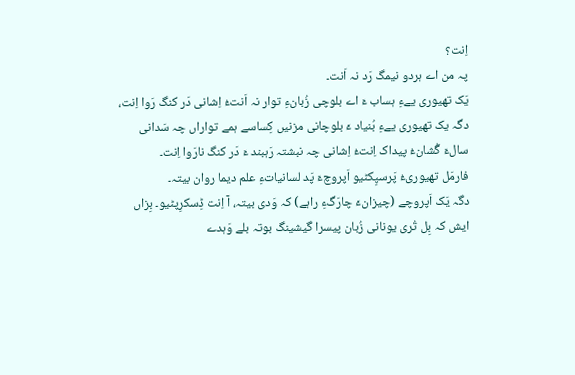اِنت؟
پہ من اے ہردو نیمگ رَد نہ اَنت۔
یَک تھیوری یےءِ ہساب ءَ اے بلوچی زُبانءِ توار نہ اَنتءُ اِشانی دَر کنگ رَوا اِنت، دگہ یک تھیوری یےءِ بُنیاد ءَ بلوچانی مزنیں کِساسے ہمے تواراں چہ سَدانی سالءَ گُشانءُ پیداک اِنتءُ اِشانی چہ نبشتہ رَہبند ءَ دَر کنگ نارَوا اِنت۔
فارمَل تھیوریءُ پَرسپِکٹیو اَپروچءَ پَد لسانیاتءِ علم دیما روان بیتہ۔
دگہ یَک اَپروچے (چیزانءَ چارَگءِ راہے) کہ وَدی بیتہ، آ اِنت ڈِسکرِپٹیو۔ بِزاں ایش کہ بِل تُری یونانی زُبان پیسرا گیشینگ بوتہ بلے وَہدے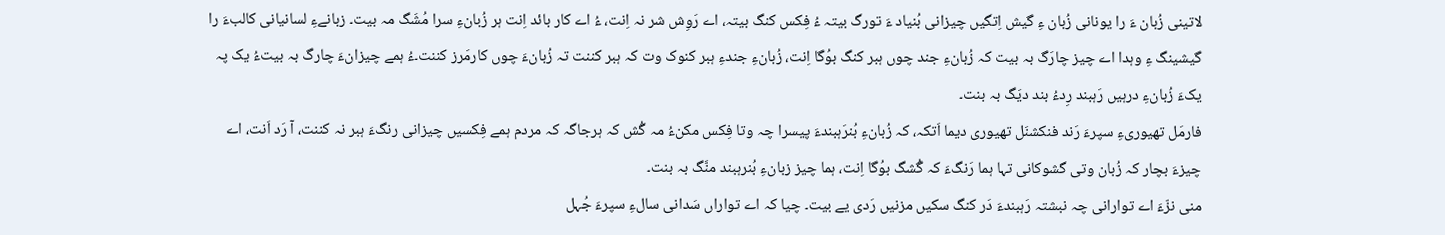لاتینی زُبان ءَ را یونانی زُبان ءِ گیش اِتگیں چیزانی بُنیاد ءَ تورگ بیتہ ءُ فِکس کنگ بیتہ، اے رَوِش شر نہ اِنت، ءُ اے کار بائد اِنت ہر زُبانءِ سرا مُشَگ مہ بیت۔ زبانےءِ لسانیانی کالبءَ را گیشینگ ءِ وہدا اے چیز چارَگ بہ بیت کہ زُبانءِ جند چوں ہبر کنگ بوُگا اِنت، زُبانءِ جندءِ ہبر کنوک وت کہ ہبر کننت تہ زُبانءَ چوں کارمَرز کننت۔ءُ ہمے چیزانءَ چارگ بہ بیتءُ یک پہ یکءَ زُبانءِ درہیں رَہبند رِدءُ بند دیَگ بہ بنت۔
فارمَل تھیوریءِ سپرءَ رَند فنکشنَل تھیوری دیما اَتکہ، کہ زُبانءِ بُنرَہبندءَ پیسرا چہ وتا فِکس مکنءُ مہ گُش کہ ہرجاگہ کہ مردم ہمے فِکسیں چیزانی رنگءَ ہبر نہ کننت، آ رَد اَنت، اے چیزءَ بچار کہ زُبان وتی گشوکانی تہا ہما رَنگءَ کہ گُشگ بوُگا اِنت، ہما چیز زبانءِ بُنرہبند منَّگ بہ بنت۔
منی نزّءَ اے توارانی چہ نبشتہ رَہبندءَ دَر کنگ سکیں مزنیں رَدی یے بیت۔ چیا کہ اے تواراں سَدانی سالءِ سپرءَ جُہل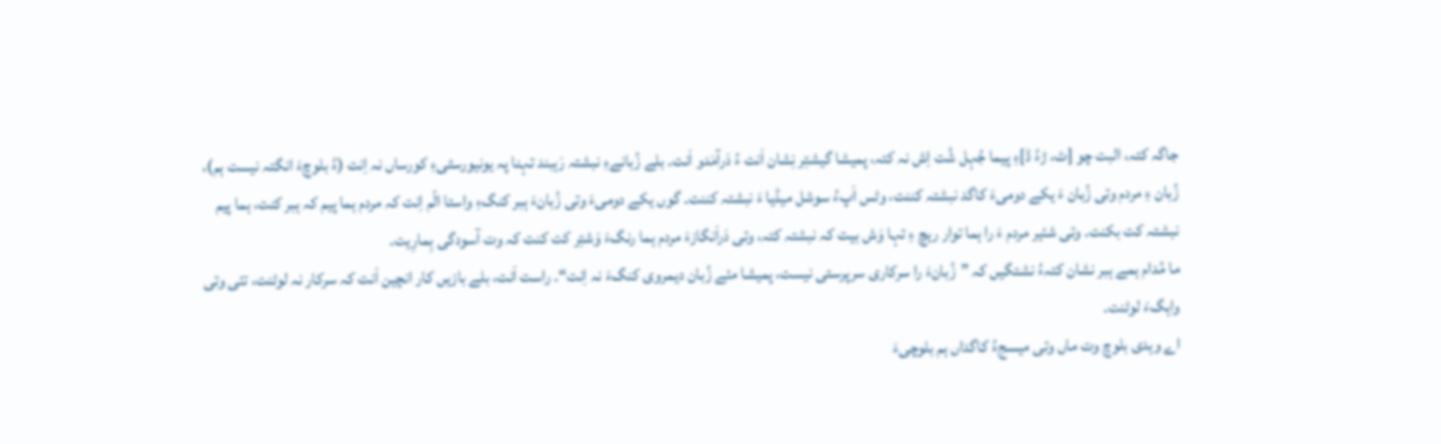جاگہ کتہ، البت چو [ٹ، ڑءُ ڈ]ءِ پیما جُہل شُت اِش نہ کتہ، پمیشا گیشتِر نِشان اَنت ءُ دَرآمَدو اَنت۔ بلے زُبانےءِ نبشتہ رَہبند تہنا پہ یونیورسٹیءِ کورساں نہ اِنت (ءُ بلوچءَ انگتہ نیست ہم)، زُبان ءِ مردم وتی زُبان ءَ یکے دومیءَ کاگد نبشتہ کننت، وٹس اَپءُ سوشل میڈیا ءَ نبشتہ کننت۔ گوں یکے دومیءَ وتی زُبانءَ ہبر کنگءِ واستا الّم اِنت کہ مردم ہما پیم کہ ہبر کنت، ہما پیم نبشتہ کت بکنت۔ وتی شئیر مردم ءَ را ہما توار ریچ ءِ تہا وَش بیت کہ نبشتہ کتہ، وتی دَراَنگازءَ مردم ہما رنگءَ وَشتِر کت کنت کہ وت آسودگی بِمارِیت۔
ما مُدام ہمے ہبر نشان کتہءُ نشتگیں کہ ”زُبانءَ را سرکاری سرپرستی نیست، پمیشا مئے زُبان دیمروی کنگءَ نہ اِنت“۔ راست اَنت، بلے بازیں کار انچین اَنت کہ سرکار نہ لوٹنت، تئی وتی واہگءَ لوٹنت۔
اے وہدی بلوچ وت ماں وتی میسجءُ کاگداں ہم بلوچیءَ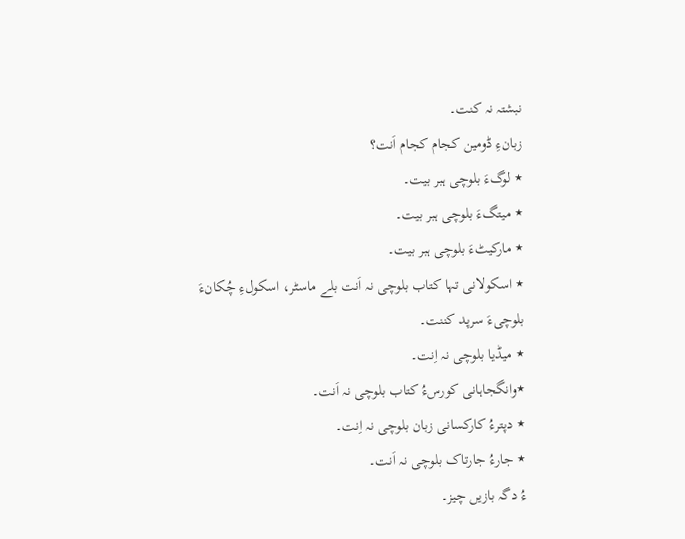نبشتہ نہ کنت۔
زبانءِ ڈومین کجام کجام اَنت؟
٭ لوگءَ بلوچی ہبر بیت۔
٭ میتگءَ بلوچی ہبر بیت۔
٭ مارکیٹءَ بلوچی ہبر بیت۔
٭ اسکولانی تہا کتاب بلوچی نہ اَنت بلے ماسٹر، اسکولءِ چُکانءَ بلوچیءَ سرپد کننت۔
٭ میڈیا بلوچی نہ اِنت۔
٭وانگجاہانی کورسءُ کتاب بلوچی نہ اَنت۔
٭ دپترءُ کارکسانی زبان بلوچی نہ اِنت۔
٭ جارءُ جارتاک بلوچی نہ اَنت۔
ءُ دگہ بازیں چیز۔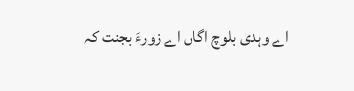اے وہدی بلوچ اگاں اے زورءَ بجنت کہ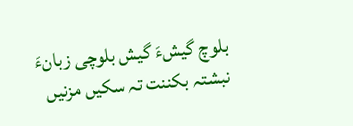بلوچ گیشءَ گیش بلوچی زبانءَ نبشتہ بکننت تہ سکیں مزنیں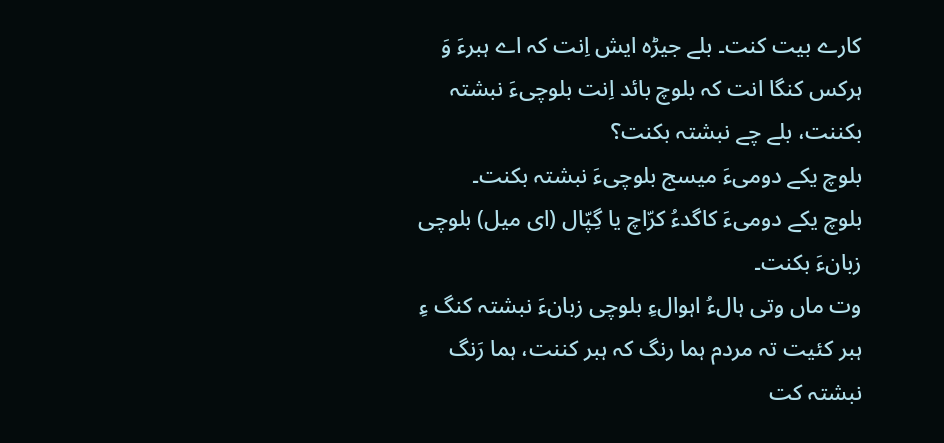کارے بیت کنت۔ بلے جیڑہ ایش اِنت کہ اے ہبرءَ وَ ہرکس کنگا انت کہ بلوچ بائد اِنت بلوچیءَ نبشتہ بکننت، بلے چے نبشتہ بکنت؟
بلوچ یکے دومیءَ میسج بلوچیءَ نبشتہ بکنت۔
بلوچ یکے دومیءَ کاگدءُ کرّاچ یا گِپّال (ای میل) بلوچی زبانءَ بکنت۔
وت ماں وتی ہالءُ اہوالءِ بلوچی زبانءَ نبشتہ کنگ ءِ ہبر کئیت تہ مردم ہما رنگ کہ ہبر کننت، ہما رَنگ نبشتہ کت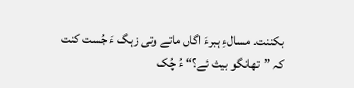بکننت۔ مسالءِ ہبرءَ اگاں ماتے وتی زہگ ءَ جُست کنت کہ ”تھانگو بیث ئے؟“ ءُ چُک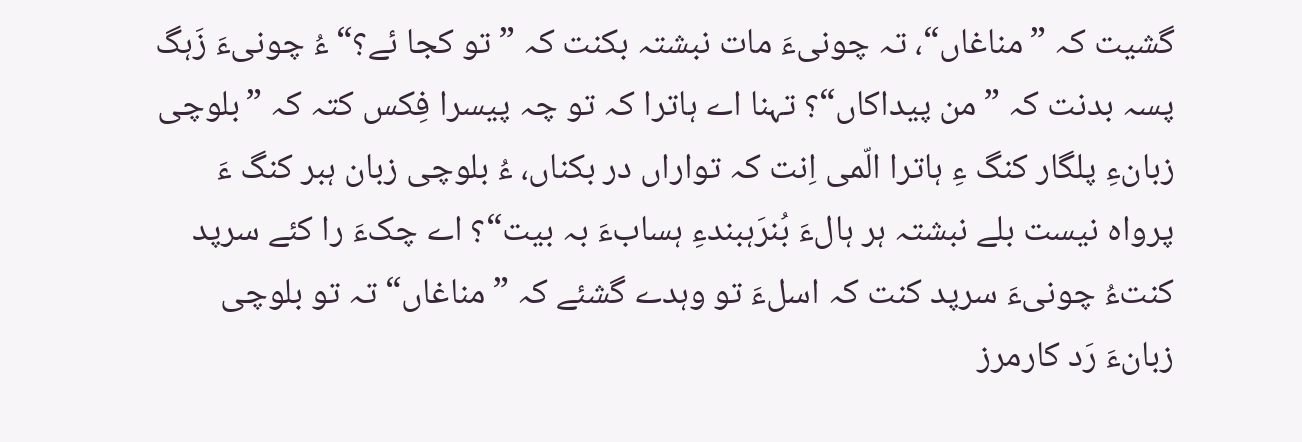گشیت کہ ”مناغاں“، تہ چونیءَ مات نبشتہ بکنت کہ ”تو کجا ئے؟“ ءُ چونیءَ زَہگ پسہ بدنت کہ ”من پیداکاں“؟ تہنا اے ہاترا کہ تو چہ پیسرا فِکس کتہ کہ ”بلوچی زبانءِ پلگار کنگ ءِ ہاترا الّمی اِنت کہ تواراں در بکناں، ءُ بلوچی زبان ہبر کنگ ءَ پرواہ نیست بلے نبشتہ ہر ہالءَ بُنرَہبندءِ ہسابءَ بہ بیت“؟ اے چکءَ را کئے سرپد کنتءُ چونیءَ سرپد کنت کہ اسلءَ تو وہدے گشئے کہ ”مناغاں“ تہ تو بلوچی زبانءَ رَد کارمرز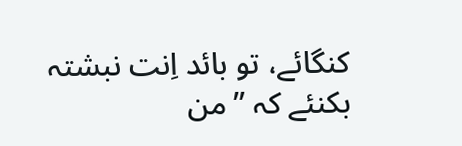کنگائے، تو بائد اِنت نبشتہ بکنئے کہ ”من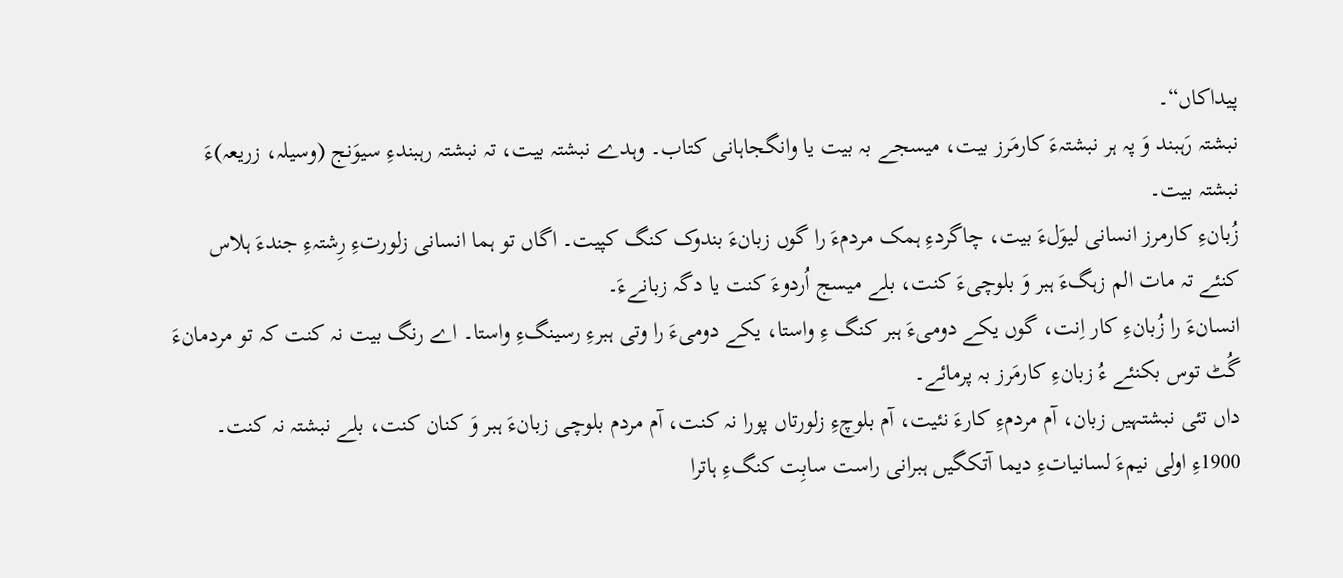پیداکاں“۔
نبشتہ رَہبند وَ پہ ہر نبشتہءَ کارمَرز بیت، میسجے بہ بیت یا وانگجاہانی کتاب۔ وہدے نبشتہ بیت، تہ نبشتہ رہبندءِ سیوَنج (وسیلہ، زریعہ)ءَ نبشتہ بیت۔
زُبانءِ کارمرز انسانی لیوَلءَ بیت، چاگردءِ ہمک مردمءَ را گوں زبانءَ بندوک کنگ کپیت۔ اگاں تو ہما انسانی زلورتءِ رِشتہءِ جندءَ ہلاس کنئے تہ مات الم زہگءَ ہبر وَ بلوچیءَ کنت، بلے میسج اُردوءَ کنت یا دگہ زبانےءَ۔
انسانءَ را زُبانءِ کار اِنت، گوں یکے دومیءَ ہبر کنگ ءِ واستا، یکے دومیءَ را وتی ہبرءِ رسینگءِ واستا۔ اے رنگ بیت نہ کنت کہ تو مردمانءَ گُٹ توس بکنئے ءُ زبانءِ کارمَرز بہ پرمائے۔
داں تئی نبشتہیں زبان، آم مردمءِ کارءَ نئیت، آم بلوچءِ زلورتاں پورا نہ کنت، آم مردم بلوچی زبانءَ ہبر وَ کنان کنت، بلے نبشتہ نہ کنت۔
1900ءِ اولی نیمءَ لسانیاتءِ دیما آتکگیں ہبرانی راست سابِت کنگءِ ہاترا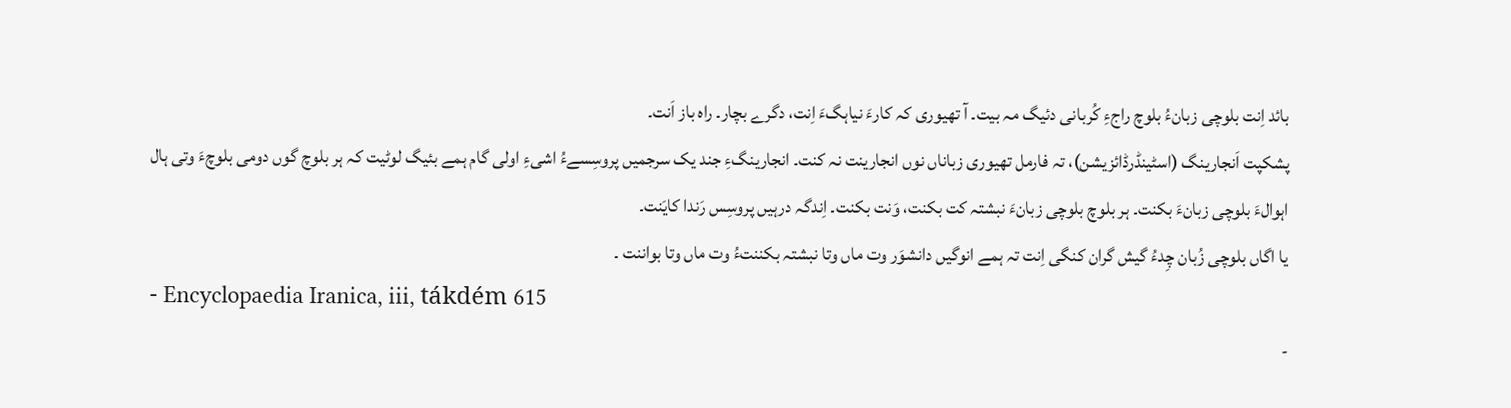بائد اِنت بلوچی زبانءُ بلوچ راجءِ کُربانی دئیگ مہ بیت۔ آ تھیوری کہ کارءَ نیاہگءَ اِنت، دگرے بچار۔ راہ باز اَنت۔
پشکپت اَنجارینگ (اسٹینڈرڈائزیشن)، تہ فارمل تھیوری زباناں نوں انجارینت نہ کنت۔ انجارینگءِ جند یک سرجمیں پروسِسےءُ اشیءِ اولی گام ہمے بئیگ لوٹیت کہ ہر بلوچ گوں دومی بلوچءَ وتی ہال اہوالءَ بلوچی زبانءَ بکنت۔ ہر بلوچ بلوچی زبانءَ نبشتہ کت بکنت، وَنت بکنت۔ اِندگہ درہیں پروسِس رَندا کایَنت۔
یا اگاں بلوچی زُبان چِدءُ گیش گران کنگی اِنت تہ ہمے انوگیں دانشوَر وت ماں وتا نبشتہ بکننتءُ وت ماں وتا بواننت ۔
- Encyclopaedia Iranica, iii, tákdém 615
-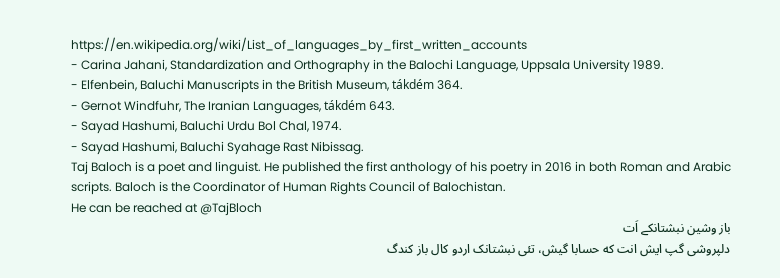https://en.wikipedia.org/wiki/List_of_languages_by_first_written_accounts
- Carina Jahani, Standardization and Orthography in the Balochi Language, Uppsala University 1989.
- Elfenbein, Baluchi Manuscripts in the British Museum, tákdém 364.
- Gernot Windfuhr, The Iranian Languages, tákdém 643.
- Sayad Hashumi, Baluchi Urdu Bol Chal, 1974.
- Sayad Hashumi, Baluchi Syahage Rast Nibissag.
Taj Baloch is a poet and linguist. He published the first anthology of his poetry in 2016 in both Roman and Arabic scripts. Baloch is the Coordinator of Human Rights Council of Balochistan.
He can be reached at @TajBloch
باز وشین نبشتانکے اَت
دلپروشی گپ ایش انت که حسابا گیش، تئی نبشتانک اردو کال باز کندگ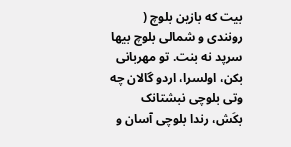بیت که بازین بلوچ ( رونندی و شمالی بلوچ بیها سرپد نه بنت. تو مهربانی بکن، اولسرا، اردو گالان چه وتی بلوچی نبشتانک بکَش، رندا بلوچی آسان و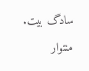سادگ بیت. منتوار